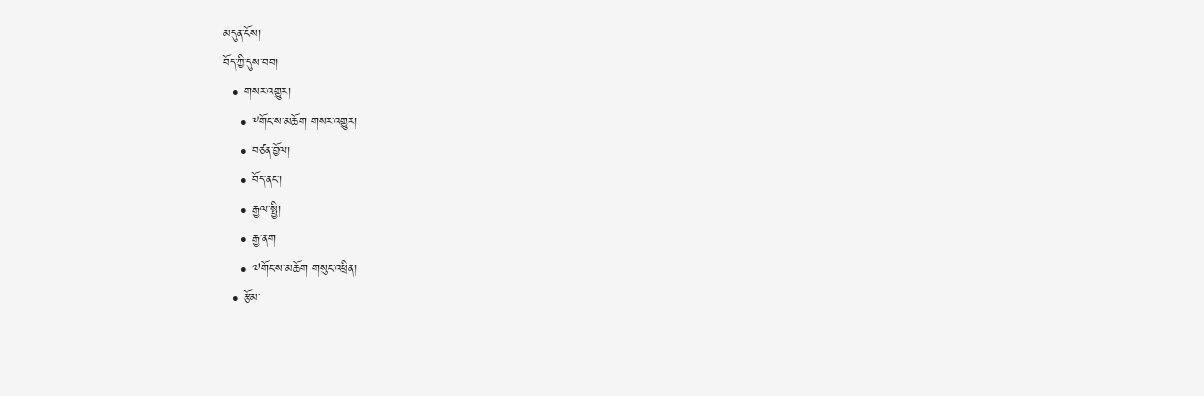མདུན་ངོས།
བོད་ཀྱི་དུས་བབ།
  • གསར་འགྱུར།
    • ༸གོང་ས་མཆོག གསར་འགྱུར།
    • བཙན་བྱོལ།
    • བོད་ནང་།
    • རྒྱལ་སྤྱི།
    • རྒྱ་ནག
    • ༧གོང་ས་མཆོག གསུང་འཕྲིན།
  • རྩོམ་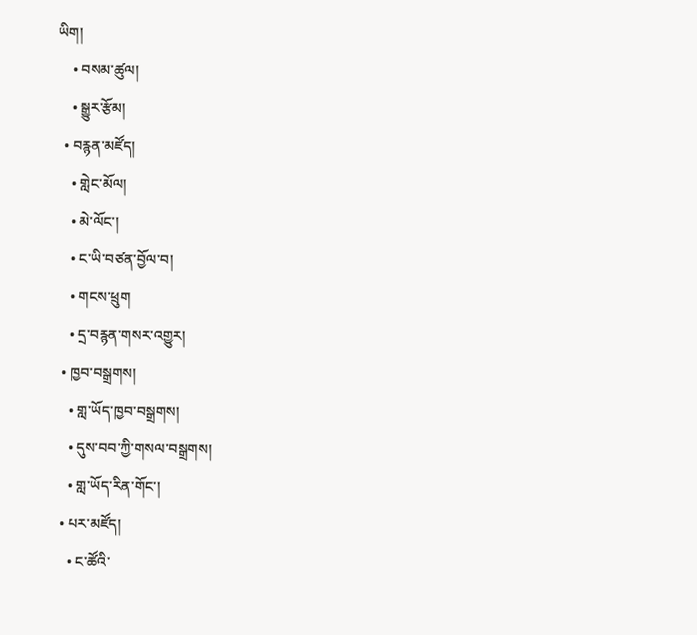ཡིག།
    • བསམ་ཚུལ།
    • སྒྱུར་རྩོམ།
  • བརྙན་མཛོད།
    • གླེང་མོལ།
    • མེ་ལོང་།
    • ང་ཡི་བཙན་བྱོལ་བ།
    • གངས་ཕྲུག
    • དྲ་བརྙན་གསར་འགྱུར།
  • ཁྱབ་བསྒྲགས།
    • གླ་ཡོད་ཁྱབ་བསྒྲགས།
    • དུས་བབ་ཀྱི་གསལ་བསྒྲགས།
    • གླ་ཡོད་རིན་གོང་།
  • པར་མཛོད།
    • ང་ཚོའི་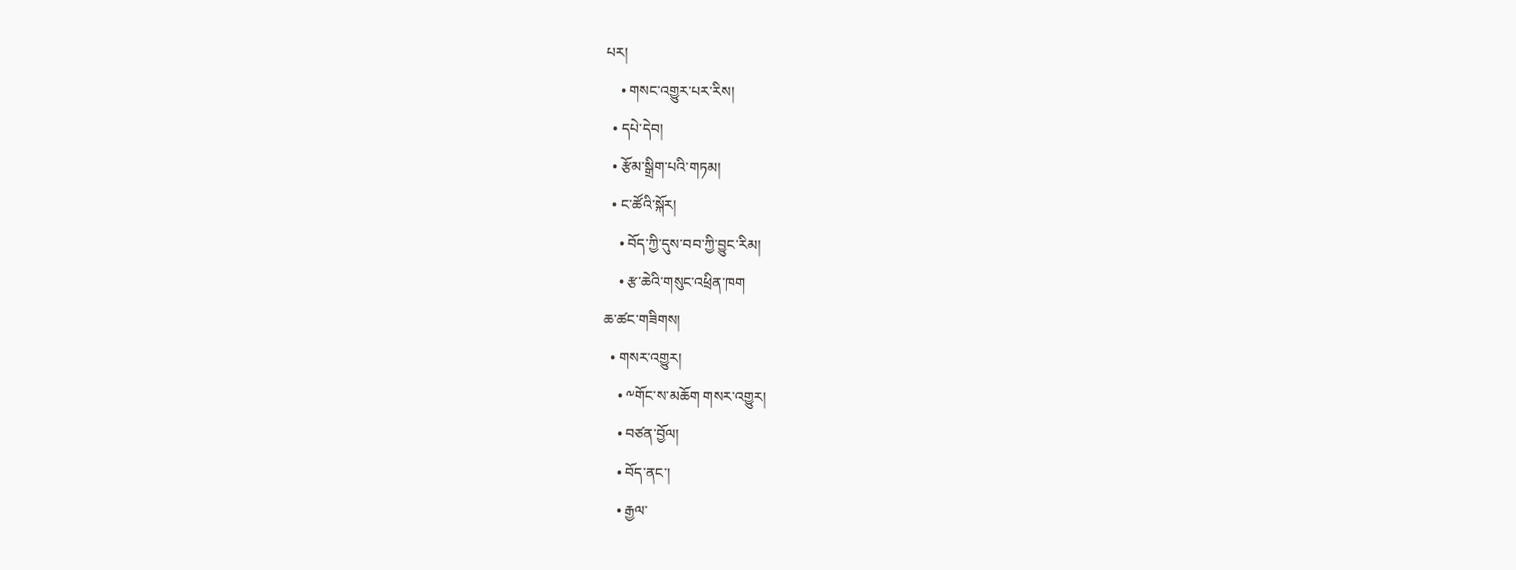པར།
    • གསང་འགྱུར་པར་རིས།
  • དཔེ་དེབ།
  • རྩོམ་སྒྲིག་པའི་གཏམ།
  • ང་ཚོའི་སྐོར།
    • བོད་ཀྱི་དུས་བབ་ཀྱི་བྱུང་རིམ།
    • རྩ་ཆེའི་གསུང་འཕྲིན་ཁག
ཆ་ཚང་གཟིགས།
  • གསར་འགྱུར།
    • ༸གོང་ས་མཆོག གསར་འགྱུར།
    • བཙན་བྱོལ།
    • བོད་ནང་།
    • རྒྱལ་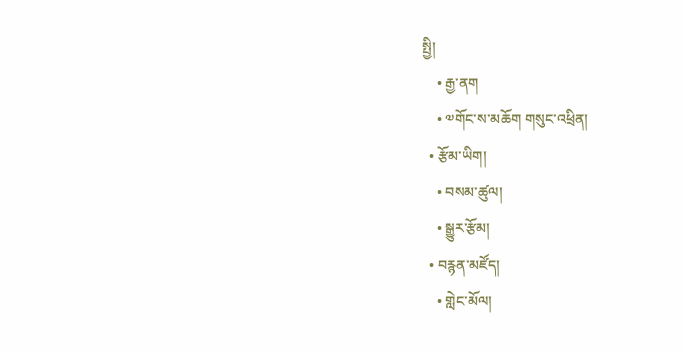སྤྱི།
    • རྒྱ་ནག
    • ༧གོང་ས་མཆོག གསུང་འཕྲིན།
  • རྩོམ་ཡིག།
    • བསམ་ཚུལ།
    • སྒྱུར་རྩོམ།
  • བརྙན་མཛོད།
    • གླེང་མོལ།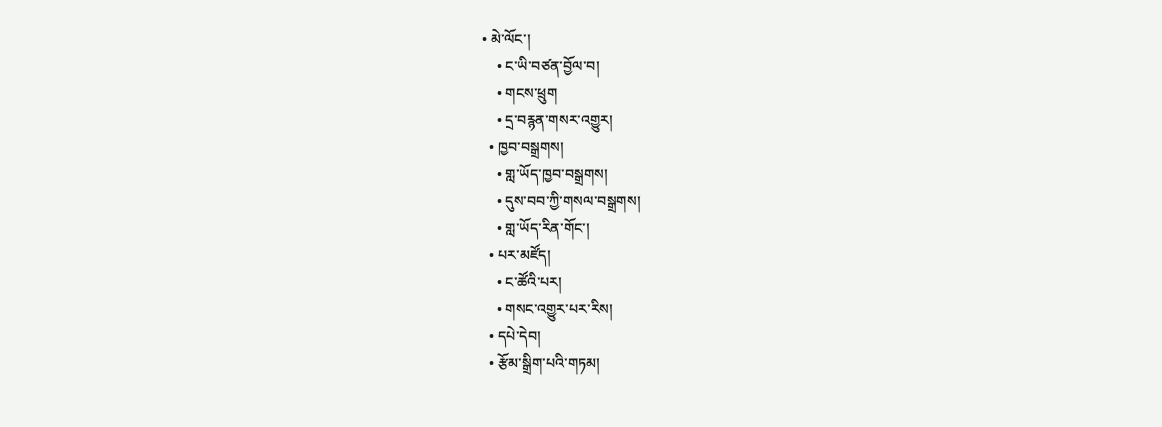• མེ་ལོང་།
    • ང་ཡི་བཙན་བྱོལ་བ།
    • གངས་ཕྲུག
    • དྲ་བརྙན་གསར་འགྱུར།
  • ཁྱབ་བསྒྲགས།
    • གླ་ཡོད་ཁྱབ་བསྒྲགས།
    • དུས་བབ་ཀྱི་གསལ་བསྒྲགས།
    • གླ་ཡོད་རིན་གོང་།
  • པར་མཛོད།
    • ང་ཚོའི་པར།
    • གསང་འགྱུར་པར་རིས།
  • དཔེ་དེབ།
  • རྩོམ་སྒྲིག་པའི་གཏམ།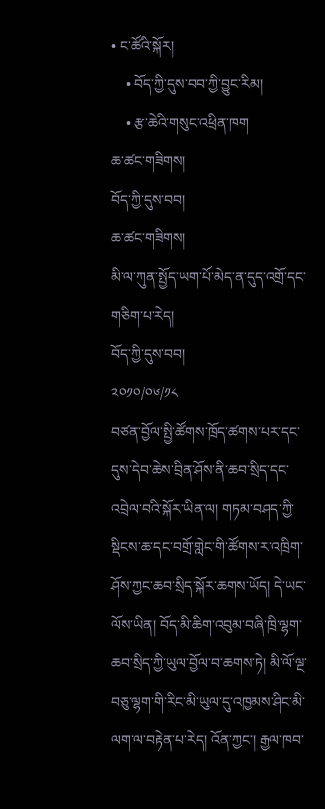• ང་ཚོའི་སྐོར།
    • བོད་ཀྱི་དུས་བབ་ཀྱི་བྱུང་རིམ།
    • རྩ་ཆེའི་གསུང་འཕྲིན་ཁག
ཆ་ཚང་གཟིགས།
བོད་ཀྱི་དུས་བབ།
ཆ་ཚང་གཟིགས།
མི་ལ་ཀུན་སྤྱོད་ཡག་པོ་མེད་ན་དུད་འགྲོ་དང་གཅིག་པ་རེད།
བོད་ཀྱི་དུས་བབ།
༢༠༡༠/༠༦/༡༨
བཙན་བྱོལ་སྤྱི་ཚོགས་ཁྲོད་ཚགས་པར་དང་དུས་དེབ་ཆེས་བྲིན་ཤོས་ནི་ཆབ་སྲིད་དང་འབྲེལ་བའི་སྐོར་ཡིན་ལ། གཏམ་བཤད་ཀྱི་སྡིངས་ཆ་དང་བགྲོ་གླེང་གི་ཚོགས་ར་འཁྲིག་ཤོས་ཀྱང་ཆབ་སྲིད་སྐོར་ཆགས་ཡོད། དེ་ཡང་ལོས་ཡིན། བོད་མི་ཆིག་འབུམ་བཞི་ཁྲི་ལྷག་ཆབ་སྲིད་ཀྱི་ཡུལ་བྱོལ་བ་ཆགས་ཏེ། མི་ལོ་ལྔ་བཅུ་ལྷག་གི་རིང་མི་ཡུལ་དུ་འཁྱམས་ཤིང་མི་ལག་ལ་བརྟེན་པ་རེད། འོན་ཀྱང་། རྒྱལ་ཁབ་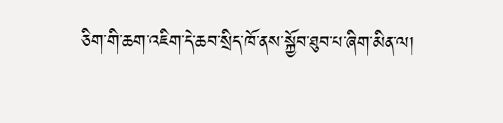ཅིག་གི་ཆག་འཇིག་དེ་ཆབ་སྲིད་ཁོ་ནས་སྐྱོབ་ཐུབ་པ་ཞིག་མིན་ལ།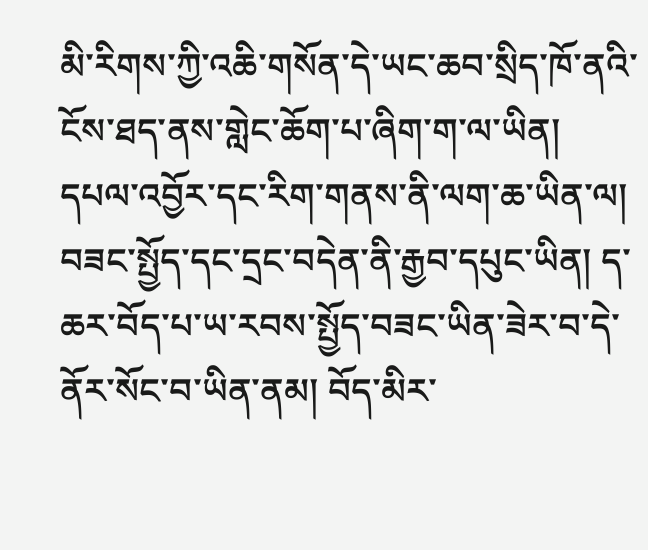མི་རིགས་ཀྱི་འཆི་གསོན་དེ་ཡང་ཆབ་སྲིད་ཁོ་ནའི་ངོས་ཐད་ནས་གླེང་ཆོག་པ་ཞིག་ག་ལ་ཡིན། དཔལ་འབྱོར་དང་རིག་གནས་ནི་ལག་ཆ་ཡིན་ལ། བཟང་སྤྱོད་དང་དྲང་བདེན་ནི་རྒྱབ་དཔུང་ཡིན། ད་ཆར་བོད་པ་ཡ་རབས་སྤྱོད་བཟང་ཡིན་ཟེར་བ་དེ་ནོར་སོང་བ་ཡིན་ནམ། བོད་མིར་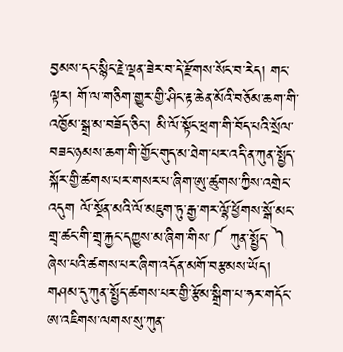བྱམས་དང་སྙིང་རྗེ་ལྡན་ཟེར་བ་དེ་རྫོགས་སོང་བ་རེད། གང་ལྟར། གོ་ལ་གཅིག་གྱུར་གྱི་ཤིང་རྟ་ཆེན་མོའི་བཅོམ་ཆག་གི་འཁྱོམ་སྒྲ་མ་བཟོད་ཅིང་། མི་ལོ་སྟོང་ཕྲག་གི་བོད་པའི་སྲོལ་བཟང་ཉམས་ཆག་གི་གྱོང་གུད་མ་ཐེག་པར་འདི་ན་ཀུན་སྤྱོད་སྐོར་གྱི་ཚགས་པར་གསར་པ་ཞིག་ཨུ་ཚུགས་ཀྱིས་འགྲེང་འདུག ལོ་སྔོན་མའི་ལོ་མཇུག་ཏུ་རྒྱ་གར་ལྷོ་ཕྱོགས་སྒོ་མང་གྲྭ་ཚང་གི་གྲྭ་རྐྱང་དཀྱུས་མ་ཞིག་གིས་༼ ཀུན་སྤྱོད་ ༽ ཞེས་པའི་ཚགས་པར་ཞིག་འདོན་མགོ་བརྩམས་ཡོད། གཤམ་དུ་ཀུན་སྤྱོད་ཚགས་པར་གྱི་རྩོམ་སྒྲིག་པ་ཧར་གདོང་ཨ་འཇིགས་ལགས་སུ་ཀུན་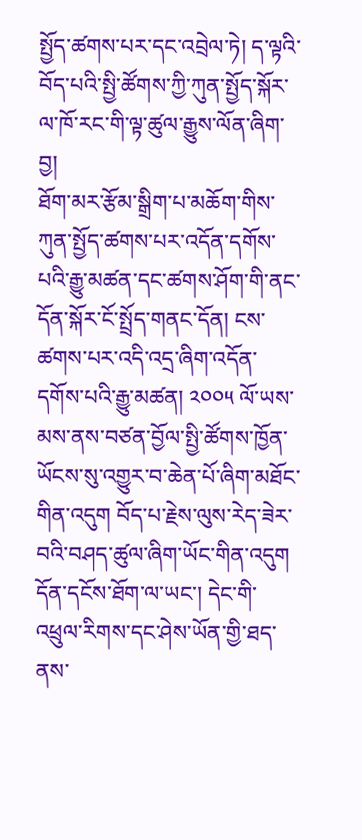སྤྱོད་ཚགས་པར་དང་འབྲེལ་ཏེ། ད་ལྟའི་བོད་པའི་སྤྱི་ཚོགས་ཀྱི་ཀུན་སྤྱོད་སྐོར་ལ་ཁོ་རང་གི་ལྟ་ཚུལ་རྒྱུས་ལོན་ཞིག་བྱ།
ཐོག་མར་རྩོམ་སྒྲིག་པ་མཆོག་གིས་ཀུན་སྤྱོད་ཚགས་པར་འདོན་དགོས་པའི་རྒྱུ་མཚན་དང་ཚགས་ཤོག་གི་ནང་དོན་སྐོར་ངོ་སྤྲོད་གནང་དོན། ངས་ཚགས་པར་འདི་འདྲ་ཞིག་འདོན་དགོས་པའི་རྒྱུ་མཚན། ༢༠༠༥ ལོ་ཡས་མས་ནས་བཙན་བྱོལ་སྤྱི་ཚོགས་ཁྱོན་ཡོངས་སུ་འགྱུར་བ་ཆེན་པོ་ཞིག་མཐོང་གིན་འདུག བོད་པ་རྗེས་ལུས་རེད་ཟེར་བའི་བཤད་ཚུལ་ཞིག་ཡོང་གིན་འདུག དོན་དངོས་ཐོག་ལ་ཡང་། དེང་གི་འཕྲུལ་རིགས་དང་ཤེས་ཡོན་གྱི་ཐད་ནས་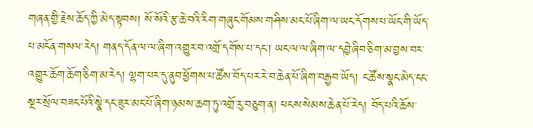གཞན་གྱི་རྗེས་ཆོད་ཀྱི་མེད་སྟབས། སོ་སོའི་རྩ་ཆེ་བའི་རིག་གཞུང་གོམས་གཤིས་མང་པོ་ཞིག་ལ་ཡང་དོགས་པ་ཡོང་གི་ཡོད་པ་མངོན་གསལ་རེད། གནད་དོན་ལ་ལ་ཞིག་འགྱུར་བ་འགྲོ་དགོས་པ་དང་། ཡང་ལ་ལ་ཞིག་ལ་དབྱེ་ཞིབ་ཅིག་མ་བྱས་བར་འགྱུར་ཆོག་ཆོག་ཅིག་མ་རེད། ལྷག་པར་དུ་ནུབ་ཕྱོགས་པ་ཚོས་བོད་པར་རེ་བ་ཆེན་པོ་ཞིག་བརྒྱབ་ཡོད། ང་ཚོས་སྣང་མེད་ངང་སྔར་སྲོལ་བཟང་པོའི་སྣེ་དང་ཟུར་མང་པོ་ཞིག་ཉམས་ཆག་ཏུ་འགྲོ་རུ་བཅུག་ན། ཕངས་སེམས་ཆེན་པོ་རེད། བོད་པའི་ཆོས་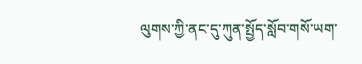ལུགས་ཀྱི་ནང་དུ་ཀུན་སྤྱོད་སློབ་གསོ་ཡག་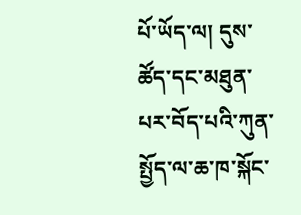པོ་ཡོད་ལ། དུས་ཚོད་དང་མཐུན་པར་བོད་པའི་ཀུན་སྤྱོད་ལ་ཆ་ཁ་སྐོང་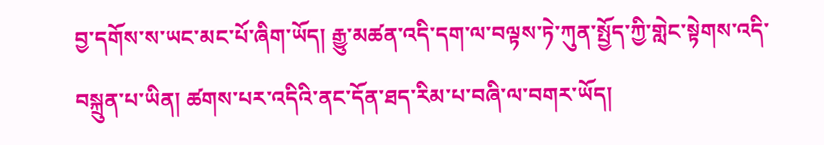བྱ་དགོས་ས་ཡང་མང་པོ་ཞིག་ཡོད། རྒྱུ་མཚན་འདི་དག་ལ་བལྟས་ཏེ་ཀུན་སྤྱོད་ཀྱི་གླེང་སྟེགས་འདི་བསྐྲུན་པ་ཡིན། ཚགས་པར་འདིའི་ནང་དོན་ཐད་རིམ་པ་བཞི་ལ་བགར་ཡོད།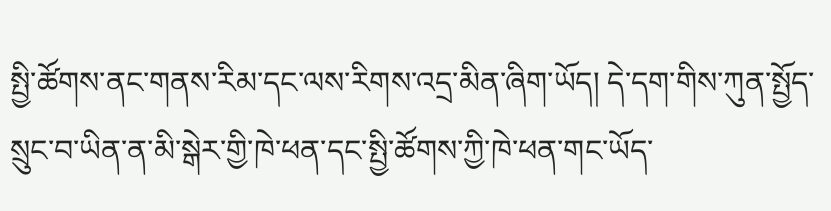སྤྱི་ཚོགས་ནང་གནས་རིམ་དང་ལས་རིགས་འདྲ་མིན་ཞིག་ཡོད། དེ་དག་གིས་ཀུན་སྤྱོད་སྲུང་བ་ཡིན་ན་མི་སྒེར་གྱི་ཁེ་ཕན་དང་སྤྱི་ཚོགས་ཀྱི་ཁེ་ཕན་གང་ཡོད་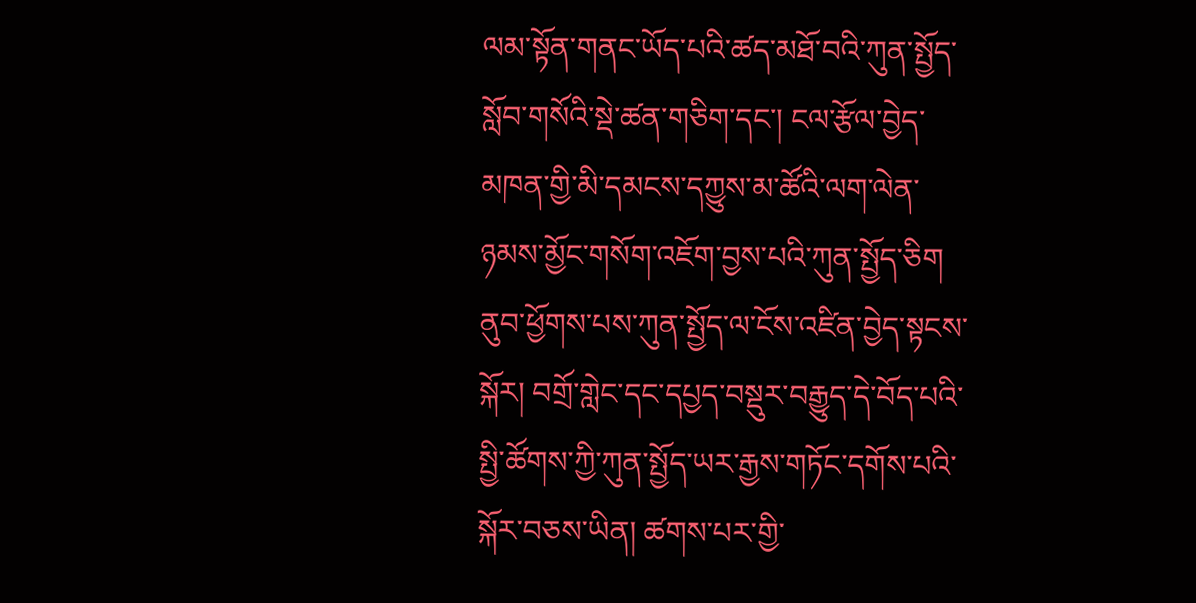ལམ་སྟོན་གནང་ཡོད་པའི་ཚད་མཐོ་བའི་ཀུན་སྤྱོད་སློབ་གསོའི་སྡེ་ཚན་གཅིག་དང་། ངལ་རྩོལ་བྱེད་མཁན་གྱི་མི་དམངས་དཀྱུས་མ་ཚོའི་ལག་ལེན་ཉམས་མྱོང་གསོག་འཇོག་བྱས་པའི་ཀུན་སྤྱོད་ཅིག ནུབ་ཕྱོགས་པས་ཀུན་སྤྱོད་ལ་ངོས་འཛིན་བྱེད་སྟངས་སྐོར། བགྲོ་གླེང་དང་དཔྱད་བསྡུར་བརྒྱུད་དེ་བོད་པའི་སྤྱི་ཚོགས་ཀྱི་ཀུན་སྤྱོད་ཡར་རྒྱས་གཏོང་དགོས་པའི་སྐོར་བཅས་ཡིན། ཚགས་པར་གྱི་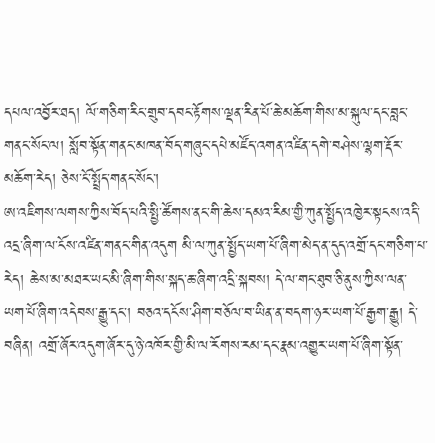དཔལ་འབྱོར་ཐད། ལོ་གཅིག་རིང་གྲུབ་དབང་རྟོགས་ལྡན་རིན་པོ་ཆེ་མཆོག་གིས་མ་སྐུལ་དང་བླང་གནང་སོང་ལ། སློབ་སྟོན་གནང་མཁན་བོད་གཞུང་དཔེ་མཛོད་འགན་འཛིན་དགེ་བཤེས་ལྷག་རྡོར་མཆོག་རེད། ཅེས་ངོ་སྤྲོད་གནང་སོང་།
ཨ་འཇིགས་ལགས་ཀྱིས་བོད་པའི་སྤྱི་ཚོགས་ནང་གི་ཆེས་དམའ་རིམ་གྱི་ཀུན་སྤྱོད་འཁྱེར་སྟངས་འདི་འདྲ་ཞིག་ལ་ངོས་འཛིན་གནང་གིན་འདུག མི་ལ་ཀུན་སྤྱོད་ཡག་པོ་ཞིག་མེད་ན་དུད་འགྲོ་དང་གཅིག་པ་རེད། ཆེས་མ་མཐར་ཡང་མི་ཞིག་གིས་སྐད་ཆ་ཞིག་འདྲི་སྐབས། དེ་ལ་གང་ཐུབ་ཅི་ནུས་ཀྱིས་ལན་ཡག་པོ་ཞིག་འདེབས་རྒྱུ་དང་། བཅའ་དངོས་ཤིག་བཅོལ་བ་ཡིན་ན་བདག་ཉར་ཡག་པོ་རྒྱག་རྒྱུ། དེ་བཞིན། འགྲོ་ཞོར་འདུག་ཞོར་དུ་ཉེ་འཁོར་གྱི་མི་ལ་རོགས་རམ་དང་རྣམ་འགྱུར་ཡག་པོ་ཞིག་སྟོན་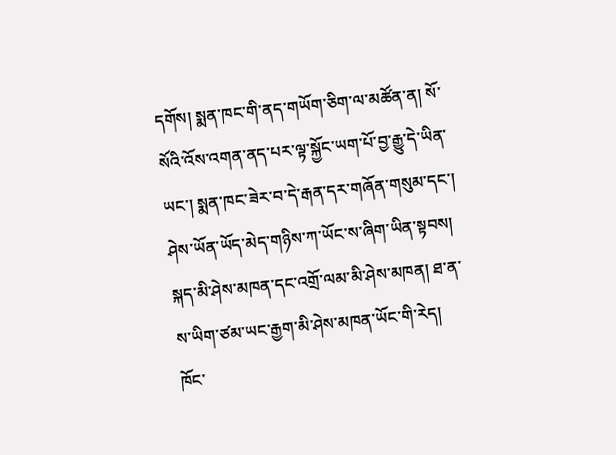དགོས། སྨན་ཁང་གི་ནད་གཡོག་ཅིག་ལ་མཚོན་ན། སོ་སོའི་འོས་འགན་ནད་པར་ལྟ་སྐྱོང་ཡག་པོ་བྱ་རྒྱུ་དེ་ཡིན་ཡང་། སྨན་ཁང་ཟེར་བ་དེ་རྒན་དར་གཞོན་གསུམ་དང་། ཤེས་ཡོན་ཡོད་མེད་གཉིས་ཀ་ཡོང་ས་ཞིག་ཡིན་སྟབས། སྐད་མི་ཤེས་མཁན་དང་འགྲོ་ལམ་མི་ཤེས་མཁན། ཐ་ན་ས་ཡིག་ཙམ་ཡང་རྒྱག་མི་ཤེས་མཁན་ཡོང་གི་རེད། ཁོང་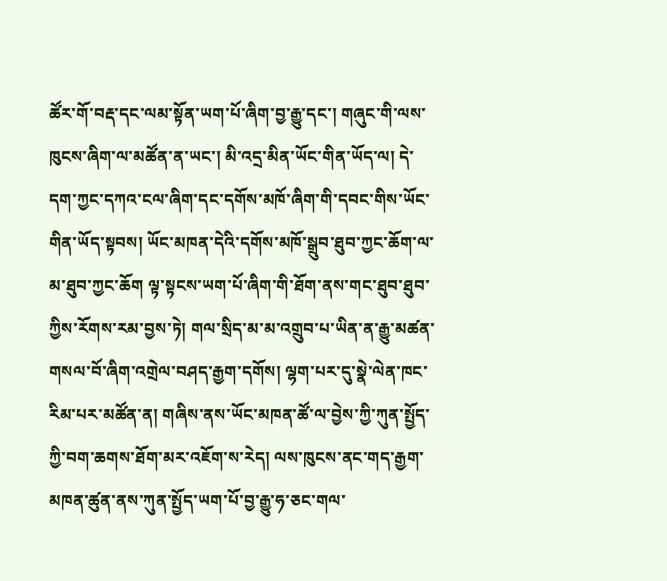ཚོར་གོ་བརྡ་དང་ལམ་སྟོན་ཡག་པོ་ཞིག་བྱ་རྒྱུ་དང་། གཞུང་གི་ལས་ཁུངས་ཞིག་ལ་མཚོན་ན་ཡང་། མི་འདྲ་མིན་ཡོང་གིན་ཡོད་ལ། དེ་དག་ཀྱང་དཀའ་ངལ་ཞིག་དང་དགོས་མཁོ་ཞིག་གི་དབང་གིས་ཡོང་གིན་ཡོད་སྟབས། ཡོང་མཁན་དེའི་དགོས་མཁོ་སྒྲུབ་ཐུབ་ཀྱང་ཆོག་ལ་མ་ཐུབ་ཀྱང་ཆོག ལྟ་སྟངས་ཡག་པོ་ཞིག་གི་ཐོག་ནས་གང་ཐུབ་ཐུབ་ཀྱིས་རོགས་རམ་བྱས་ཏེ། གལ་སྲིད་མ་མ་འགྲུབ་པ་ཡིན་ན་རྒྱུ་མཚན་གསལ་བོ་ཞིག་འགྲེལ་བཤད་རྒྱག་དགོས། ལྷག་པར་དུ་སྣེ་ལེན་ཁང་རིམ་པར་མཚོན་ན། གཞིས་ནས་ཡོང་མཁན་ཚོ་ལ་བྱེས་ཀྱི་ཀུན་སྤྱོད་ཀྱི་བག་ཆགས་ཐོག་མར་འཇོག་ས་རེད། ལས་ཁུངས་ནང་གད་རྒྱག་མཁན་ཚུན་ནས་ཀུན་སྤྱོད་ཡག་པོ་བྱ་རྒྱུ་ཧ་ཅང་གལ་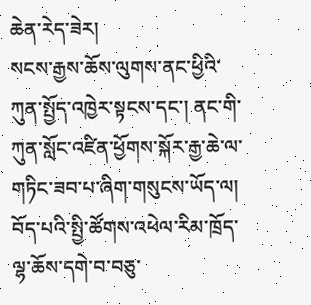ཆེན་རེད་ཟེར།
སངས་རྒྱས་ཆོས་ལུགས་ནང་ཕྱིའི་ཀུན་སྤྱོད་འཁྱེར་སྟངས་དང་། ནང་གི་ཀུན་སློང་འཛིན་ཕྱོགས་སྐོར་རྒྱ་ཆེ་ལ་གཏིང་ཟབ་པ་ཞིག་གསུངས་ཡོད་ལ། བོད་པའི་སྤྱི་ཚོགས་འཕེལ་རིམ་ཁྲོད་ལྷ་ཆོས་དགེ་བ་བཅུ་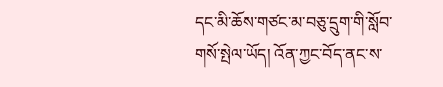དང་མི་ཆོས་གཙང་མ་བཅུ་དྲུག་གི་སློབ་གསོ་སྤེལ་ཡོད། འོན་ཀྱང་བོད་ནང་ས་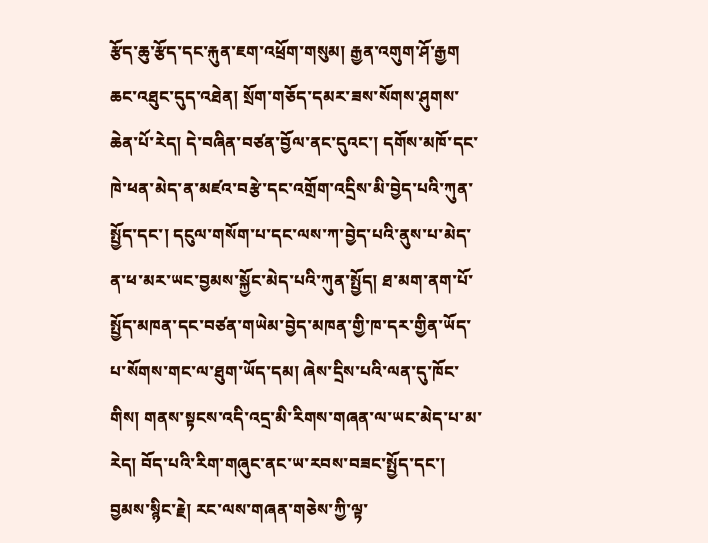རྩོད་ཆུ་རྩོད་དང་རྐུན་ཇག་འཕྲོག་གསུམ། རྒྱན་འགུག་ཤོ་རྒྱག ཆང་འཐུང་དུད་འཐེན། སྲོག་གཅོད་དམར་ཟས་སོགས་ཤུགས་ཆེན་པོ་རེད། དེ་བཞིན་བཙན་བྱོལ་ནང་དུའང་། དགོས་མཁོ་དང་ཁེ་ཕན་མེད་ན་མཛའ་བརྩེ་དང་འགྲོག་འདྲིས་མི་བྱེད་པའི་ཀུན་སྤྱོད་དང་། དངུལ་གསོག་པ་དང་ལས་ཀ་བྱེད་པའི་ནུས་པ་མེད་ན་ཕ་མར་ཡང་བྱམས་སྐྱོང་མེད་པའི་ཀུན་སྤྱོད། ཐ་མག་ནག་པོ་སྤྱོད་མཁན་དང་བཙན་གཡེམ་བྱེད་མཁན་གྱི་ཁ་དར་གྱིན་ཡོད་པ་སོགས་གང་ལ་ཐུག་ཡོད་དམ། ཞེས་དྲིས་པའི་ལན་དུ་ཁོང་གིས། གནས་སྟངས་འདི་འདྲ་མི་རིགས་གཞན་ལ་ཡང་མེད་པ་མ་རེད། བོད་པའི་རིག་གཞུང་ནང་ཡ་རབས་བཟང་སྤྱོད་དང་། བྱམས་སྙིང་རྗེ། རང་ལས་གཞན་གཅེས་ཀྱི་ལྟ་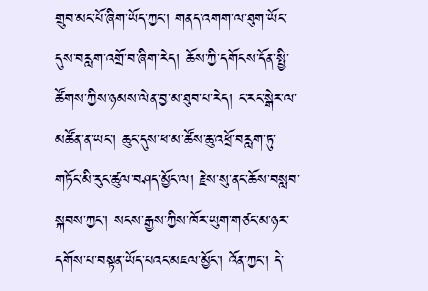གྲུབ་མང་པོ་ཞིག་ཡོད་ཀྱང་། གནད་འགག་ལ་ཐུག་ཡོང་དུས་བརླག་འགྲོ་བ་ཞིག་རེད། ཆོས་ཀྱི་དགོངས་དོན་སྤྱི་ཚོགས་ཀྱིས་ཉམས་ལེན་བྱ་མ་ཐུབ་པ་རེད། ང་རང་སྒེར་ལ་མཚོན་ན་ཡང་། ཆུང་དུས་ཕ་མ་ཚོས་ཆུ་འཕྲོ་བརླག་ཏུ་གཏོང་མི་རུང་ཚུལ་བཤད་མྱོང་ལ། རྗེས་སུ་ནང་ཆོས་བསླབ་སྐབས་ཀྱང་། སངས་རྒྱས་ཀྱིས་ཁོར་ཡུག་གཙང་མ་ཉར་དགོས་པ་བསྟན་ཡོད་པའང་མཇལ་མྱོང་། འོན་ཀྱང་། དེ་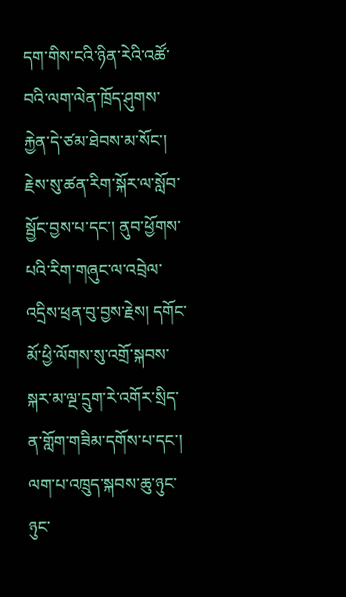དག་གིས་ངའི་ཉིན་རེའི་འཚོ་བའི་ལག་ལེན་ཁྲོད་ཤུགས་རྐྱེན་དེ་ཙམ་ཐེབས་མ་སོང་། རྗེས་སུ་ཚན་རིག་སྐོར་ལ་སློབ་སྦྱོང་བྱས་པ་དང་། ནུབ་ཕྱོགས་པའི་རིག་གཞུང་ལ་འབྲེལ་འདྲིས་ཕྲན་བུ་བྱས་རྗེས། དགོང་མོ་ཕྱི་ལོགས་སུ་འགྲོ་སྐབས་སྐར་མ་ལྔ་དྲུག་རེ་འགོར་སྲིད་ན་གློག་གཟིམ་དགོས་པ་དང་། ལག་པ་འཁྲུད་སྐབས་ཆུ་ཉུང་ཉུང་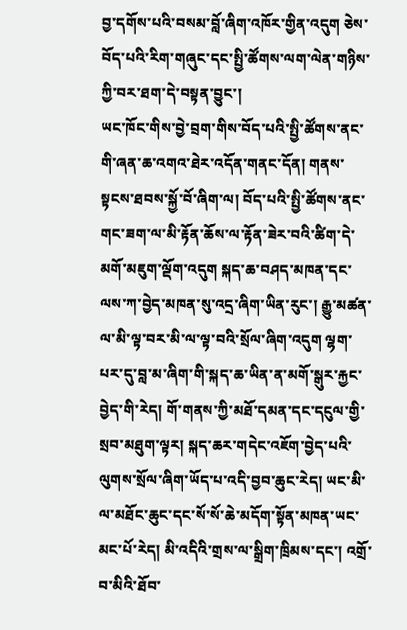བྱ་དགོས་པའི་བསམ་བློ་ཞིག་འཁོར་གྱིན་འདུག ཅེས་བོད་པའི་རིག་གཞུང་དང་སྤྱི་ཚོགས་ལག་ལེན་གཉིས་ཀྱི་བར་ཐག་དེ་བསྟན་བྱུང་།
ཡང་ཁོང་གིས་བྱེ་བྲག་གིས་བོད་པའི་སྤྱི་ཚོགས་ནང་གི་ཞན་ཆ་འགའ་ཐེར་འདོན་གནང་དོན། གནས་སྟངས་ཐབས་སྐྱོ་བོ་ཞིག་ལ། བོད་པའི་སྤྱི་ཚོགས་ནང་གང་ཟག་ལ་མི་རྟོན་ཆོས་ལ་རྟོན་ཟེར་བའི་ཚིག་དེ་མགོ་མཇུག་ལྡོག་འདུག སྐད་ཆ་བཤད་མཁན་དང་ལས་ཀ་བྱེད་མཁན་སུ་འདྲ་ཞིག་ཡིན་རུང་། རྒྱུ་མཚན་ལ་མི་ལྟ་བར་མི་ལ་ལྟ་བའི་སྲོལ་ཞིག་འདུག ལྷག་པར་དུ་བླ་མ་ཞིག་གི་སྐད་ཆ་ཡིན་ན་མགོ་སྒུར་རྐྱང་བྱེད་གི་རེད། གོ་གནས་ཀྱི་མཐོ་དམན་དང་དངུལ་གྱི་སྲབ་མཐུག་ལྟར། སྐད་ཆར་གདེང་འཇོག་བྱེད་པའི་ལུགས་སྲོལ་ཞིག་ཡོད་པ་འདི་བྱབ་ཆུང་རེད། ཡང་མི་ལ་མཐོང་ཆུང་དང་སོ་སོ་ཆེ་མདོག་སྟོན་མཁན་ཡང་མང་པོ་རེད། མི་འདིའི་གྲས་ལ་སྒྲིག་ཁྲིམས་དང་། འགྲོ་བ་མིའི་ཐོབ་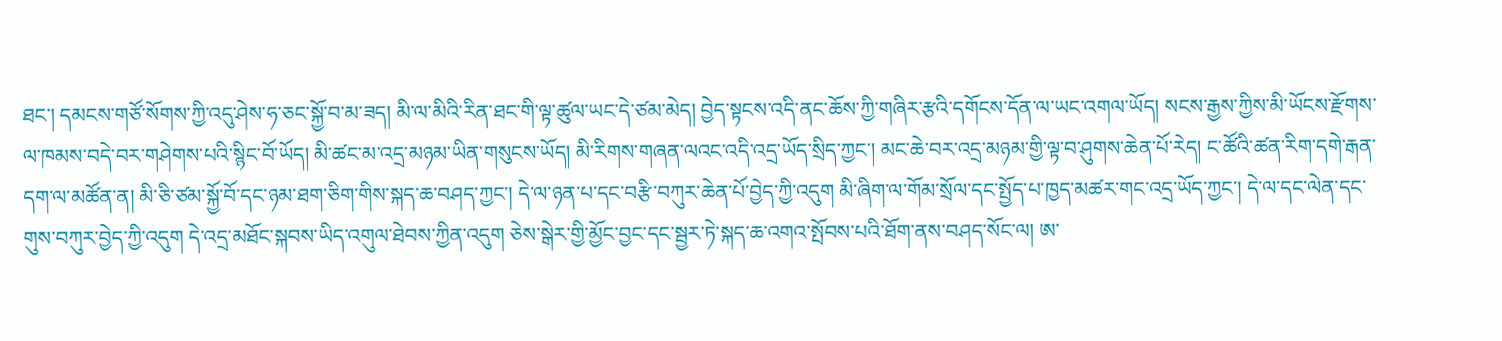ཐང་། དམངས་གཙོ་སོགས་ཀྱི་འདུ་ཤེས་ཧ་ཅང་སྐྱོ་བ་མ་ཟད། མི་ལ་མིའི་རིན་ཐང་གི་ལྟ་ཚུལ་ཡང་དེ་ཙམ་མེད། བྱེད་སྟངས་འདི་ནང་ཆོས་ཀྱི་གཞིར་རྩའི་དགོངས་དོན་ལ་ཡང་འགལ་ཡོད། སངས་རྒྱས་ཀྱིས་མི་ཡོངས་རྫོགས་ལ་ཁམས་བདེ་བར་གཤེགས་པའི་སྙིང་བོ་ཡོད། མི་ཚང་མ་འདྲ་མཉམ་ཡིན་གསུངས་ཡོད། མི་རིགས་གཞན་ལའང་འདི་འདྲ་ཡོད་སྲིད་ཀྱང་། མང་ཆེ་བར་འདྲ་མཉམ་གྱི་ལྟ་བ་ཤུགས་ཆེན་པོ་རེད། ང་ཚོའི་ཚན་རིག་དགེ་རྒན་དག་ལ་མཚོན་ན། མི་ཅི་ཙམ་སྐྱོ་བོ་དང་ཉམ་ཐག་ཅིག་གིས་སྐད་ཆ་བཤད་ཀྱང་། དེ་ལ་ཉན་པ་དང་བརྩི་བཀུར་ཆེན་པོ་བྱེད་ཀྱི་འདུག མི་ཞིག་ལ་གོམ་སྲོལ་དང་སྤྱོད་པ་ཁྱད་མཚར་གང་འདྲ་ཡོད་ཀྱང་། དེ་ལ་དང་ལེན་དང་གུས་བཀུར་བྱེད་ཀྱི་འདུག དེ་འདྲ་མཐོང་སྐབས་ཡིད་འགུལ་ཐེབས་ཀྱིན་འདུག ཅེས་སྒེར་གྱི་མྱོང་བྱང་དང་སྦྱར་ཏེ་སྐད་ཆ་འགའ་སྤོབས་པའི་ཐོག་ནས་བཤད་སོང་ལ། ཨ་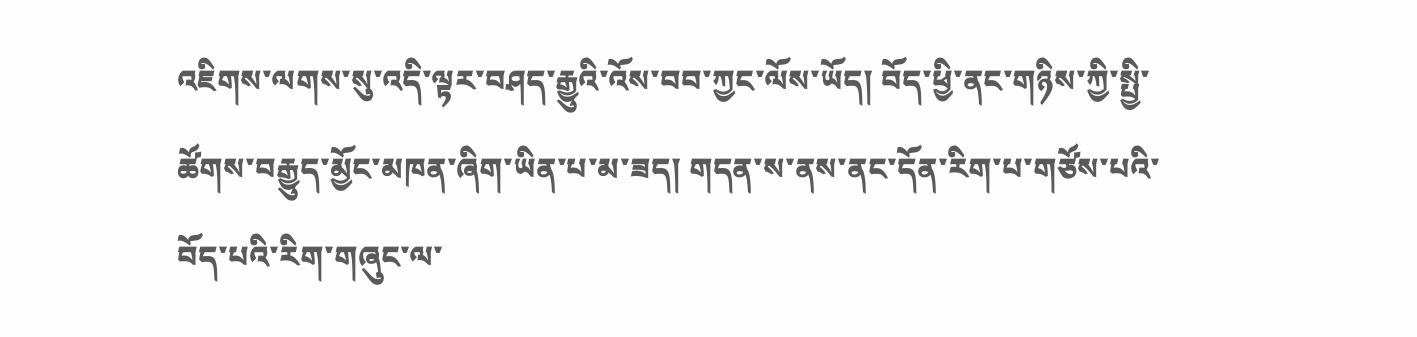འཇིགས་ལགས་སུ་འདི་ལྟར་བཤད་རྒྱུའི་འོས་བབ་ཀྱང་ལོས་ཡོད། བོད་ཕྱི་ནང་གཉིས་ཀྱི་སྤྱི་ཚོགས་བརྒྱུད་མྱོང་མཁན་ཞིག་ཡིན་པ་མ་ཟད། གདན་ས་ནས་ནང་དོན་རིག་པ་གཙོས་པའི་བོད་པའི་རིག་གཞུང་ལ་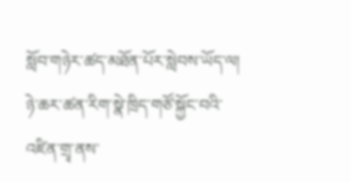སློབ་གཉེར་ཚད་མཐོན་པོར་སླེབས་ཡོད་ལ། ཉེ་ཆར་ཚན་རིག་སྣེ་ཁྲིད་གཙོ་སྐྱོང་བའི་འཛིན་གྲྭ་ནས་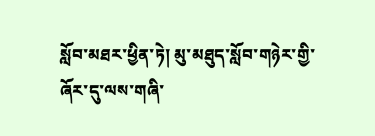སློབ་མཐར་ཕྱིན་ཏེ། མུ་མཐུད་སློབ་གཉེར་གྱི་ཞོར་དུ་ལས་གཞི་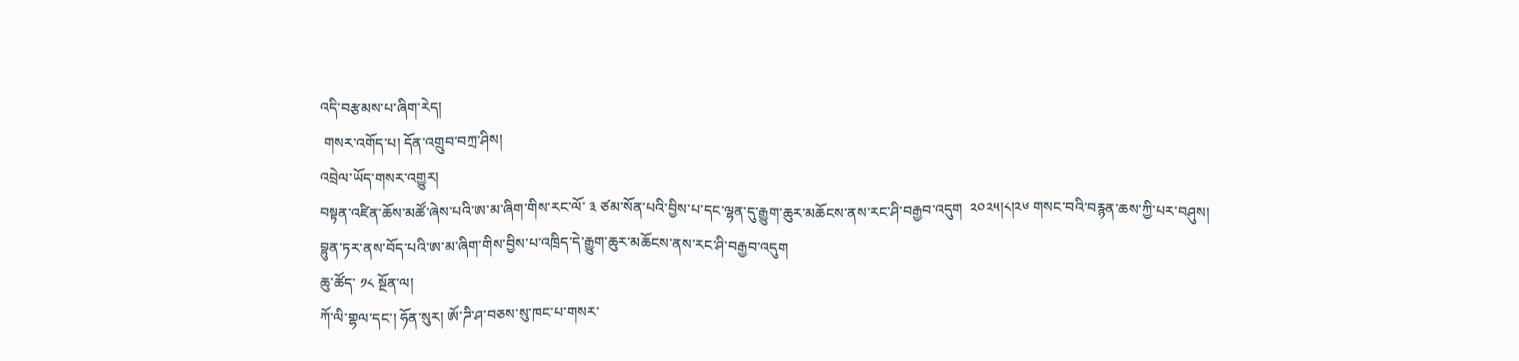འདི་བརྩམས་པ་ཞིག་རེད།
 གསར་འགོད་པ། དོན་འགྲུབ་བཀྲ་ཤིས།
འབྲེལ་ཡོད་གསར་འགྱུར།
བསྟན་འཛིན་ཆོས་མཚོ་ཞེས་པའི་ཨ་མ་ཞིག་གིས་རང་ལོ་ ༣ ཙམ་སོན་པའི་བྱིས་པ་དང་ལྷན་དུ་རྒྱུག་ཆུར་མཆོངས་ནས་རང་ཤི་བརྒྱབ་འདུག  ༢༠༢༥།༨།༢༦ གསང་བའི་བརྙན་ཆས་ཀྱི་པར་བཤུས།
བྷུན་ཏར་ནས་བོད་པའི་ཨ་མ་ཞིག་གིས་བྱིས་པ་འཁྲིད་དེ་རྒྱུག་ཆུར་མཆོངས་ནས་རང་ཤི་བརྒྱབ་འདུག
ཆུ་ཚོད་ ༡༨ སྔོན་ལ།
ཀོ་ལི་གྷལ་དང་། ཧོན་སུར། ཨོ་ཌི་ཤ་བཅས་སུ་ཁང་པ་གསར་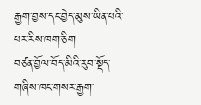རྒྱག་བྱས་དང་བྱེད་མུས་ཡིན་པའི་པར་རིས་ཁག་ཅིག
བཙན་བྱོལ་བོད་མིའི་རུབ་སྡོད་གཞིས་ཁང་གསར་རྒྱག་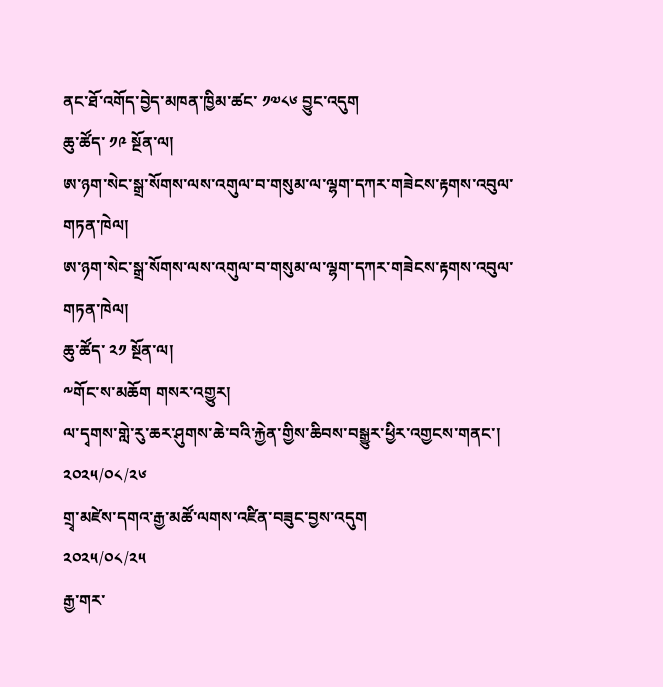ནང་ཐོ་འགོད་བྱེད་མཁན་ཁྱིམ་ཚང་ ༡༧༨༦ བྱུང་འདུག
ཆུ་ཚོད་ ༡༩ སྔོན་ལ།
ཨ་ཉག་སེང་སྒྲ་སོགས་ལས་འགུལ་བ་གསུམ་ལ་ལྷག་དཀར་གཟེངས་རྟགས་འབུལ་གཏན་ཁེལ།
ཨ་ཉག་སེང་སྒྲ་སོགས་ལས་འགུལ་བ་གསུམ་ལ་ལྷག་དཀར་གཟེངས་རྟགས་འབུལ་གཏན་ཁེལ།
ཆུ་ཚོད་ ༢༡ སྔོན་ལ།
༸གོང་ས་མཆོག གསར་འགྱུར།
ལ་དྭགས་གླེ་རུ་ཆར་ཤུགས་ཆེ་བའི་རྐྱེན་གྱིས་ཆིབས་བསྒྱུར་ཕྱིར་འགྱངས་གནང་།
༢༠༢༥/༠༨/༢༦
གྲྭ་མཛེས་དགའ་རྒྱ་མཚོ་ལགས་འཛིན་བཟུང་བྱས་འདུག
༢༠༢༥/༠༨/༢༥
རྒྱ་གར་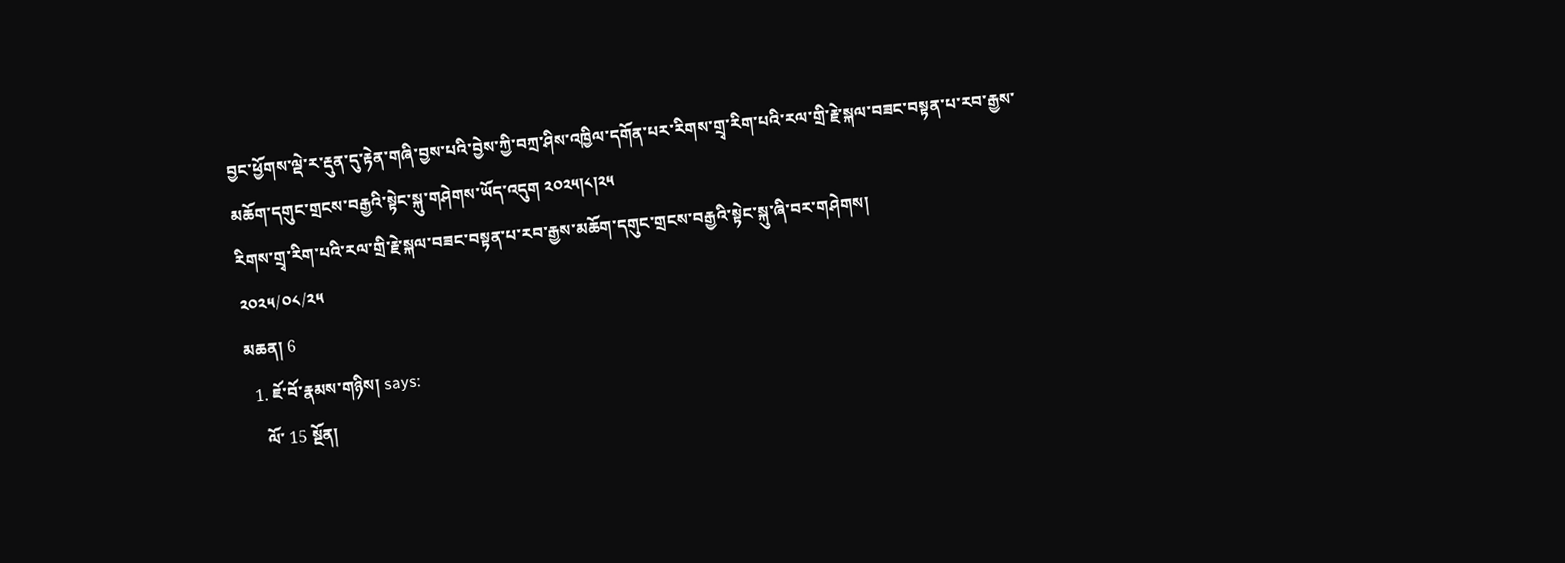བྱང་ཕྱོགས་ལྡེ་ར་རྡུན་དུ་རྟེན་གཞི་བྱས་པའི་བྱེས་ཀྱི་བཀྲ་ཤིས་འཁྱིལ་དགོན་པར་རིགས་གྲྭ་རིག་པའི་རལ་གྲི་རྗེ་སྐལ་བཟང་བསྟན་པ་རབ་རྒྱས་མཆོག་དགུང་གྲངས་བརྒྱའི་སྟེང་སྐུ་གཤེགས་ཡོད་འདུག ༢༠༢༥།༨།༢༥
རིགས་གྲྭ་རིག་པའི་རལ་གྲི་རྗེ་སྐལ་བཟང་བསྟན་པ་རབ་རྒྱས་མཆོག་དགུང་གྲངས་བརྒྱའི་སྟེང་སྐུ་ཞི་བར་གཤེགས།
༢༠༢༥/༠༨/༢༥
མཆན། 6
  1. ཇོ་བོ་རྣམས་གཉིས། says:
    ལོ་ 15 སྔོན།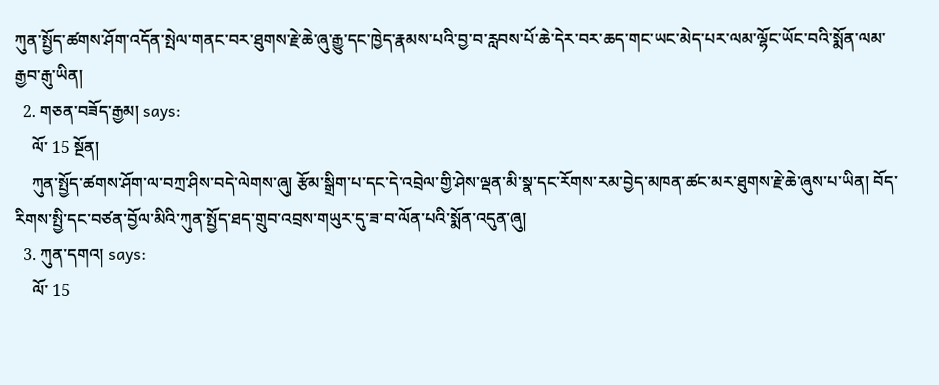ཀུན་སྤྱོད་ཚགས་ཤོག་འདོན་སྤེལ་གནང་བར་ཐུགས་རྗེ་ཆེ་ཞུ་རྒྱུ་དང་ཁྱེད་རྣམས་པའི་བྱ་བ་རླབས་པོ་ཆེ་དེར་བར་ཆད་གང་ཡང་མེད་པར་ལམ་ལྷོང་ཡོང་བའི་སྨོན་ལམ་རྒྱབ་རྒུ་ཡིན།
  2. གཅན་བཟོད་རྒྱམ། says:
    ལོ་ 15 སྔོན།
    ཀུན་སྤྱོད་ཚགས་ཤོག་ལ་བཀྲ་ཤིས་བདེ་ལེགས་ཞུ། རྩོམ་སྒྲིག་པ་དང་དེ་འབྲེལ་གྱི་ཤེས་ལྡན་མི་སྣ་དང་རོགས་རམ་བྱེད་མཁན་ཚང་མར་ཐུགས་རྗེ་ཆེ་ཞུས་པ་ཡིན། བོད་རིགས་སྤྱི་དང་བཙན་བྱོལ་མིའི་ཀུན་སྤྱོད་ཐད་གྲུབ་འབྲས་གཡུར་དུ་ཟ་བ་ལོན་པའི་སྨོན་འདུན་ཞུ།
  3. ཀུན་དགའ། says:
    ལོ་ 15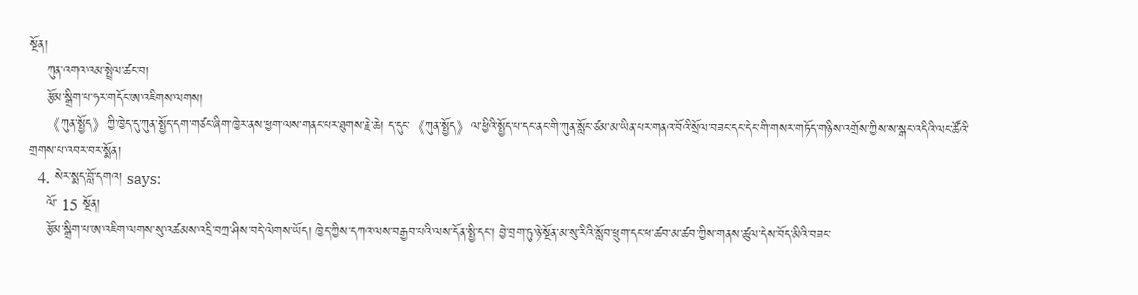སྔོན།
    ཀུན་འགའ་འམ་སྤྲེལ་ཚང་བ།
    རྩོམ་སྒྲིག་པ་ཧར་གདོང་ཨ་འཇིགས་ལགས།
    《ཀུན་སྤྱོད》ཀྱི་ཁྱེད་དུ་ཀུན་སྤྱོད་དག་གཙང་ཞིག་ཁྱེར་ནས་ཕྱག་ལས་གནང་པར་ཐུགས་རྗེ་ཆེ། ད་དུང་《ཀུན་སྤྱོད》ལ་ཕྱིའི་སྤྱོད་པ་དང་ནང་གི་ཀུན་སློང་ཙམ་མ་ཡིན་པར་གནའ་བོའི་སྲོལ་བཟང་དང་དེང་གི་གསར་གཏོད་གཉིས་འགྲོས་ཀྱིས་ས་སྒང་འདིའི་ལང་ཚོའི་གྲགས་པ་འབར་བར་སྨོན།
  4. སེར་སྨད་བློ་དགའ། says:
    ལོ་ 15 སྔོན།
    རྩོམ་སྒྲིག་པ་ཨ་འཇིག་ལགས་སུ་འཚམས་འདྲི་བཀྲ་ཤིས་བདེ་ལེགས་ཡོད། ཁྱེད་ཀྱིས་དཀའ་ལས་བརྒྱབ་པའི་ལས་དོན་སྤྱི་དང་། བྱེ་བྲག་ཏུ་ཉེ་སྔོན་མ་སུ་རིའི་སློབ་ཕྲུག་དང་ཕ་ཚབ་མ་ཚབ་ཀྱིས་གནས་ཚུལ་དེས་བོད་མིའི་བཟང་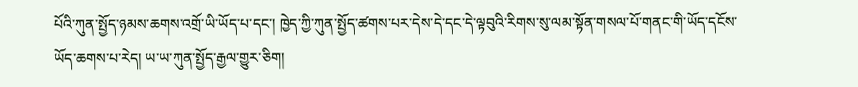པོའི་ཀུན་སྤྱོད་ཉམས་ཆགས་འགྲོ་ཡི་ཡོད་པ་དང་། ཁྱེད་ཀྱི་ཀུན་སྤྱོད་ཚགས་པར་དེས་དེ་དང་དེ་ལྟབུའི་རིགས་སུ་ལམ་སྟོན་གསལ་པོ་གནང་གི་ཡོད་དངོས་ཡོད་ཆགས་པ་རེད། ཡ་ཡ་ཀུན་སྤྱོད་རྒྱལ་གྱུར་ཅིག།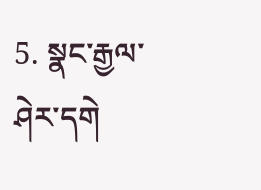5. སྣང་རྒྱལ་ཤེར་དགེ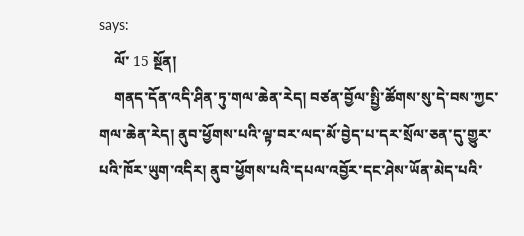says:
    ལོ་ 15 སྔོན།
    གནད་དོན་འདི་ཤིན་ཏུ་གལ་ཆེན་རེད། བཙན་བྱོལ་སྤྱི་ཚོགས་སུ་དེ་བས་ཀྱང་གལ་ཆེན་རེད། ནུབ་ཕྱོགས་པའི་ལྟ་བར་ལད་མོ་བྱེད་པ་དར་སྲོལ་ཅན་དུ་གྱུར་པའི་ཁོར་ཡུག་འདིར། ནུབ་ཕྱོགས་པའི་དཔལ་འབྱོར་དང་ཤེས་ཡོན་མེད་པའི་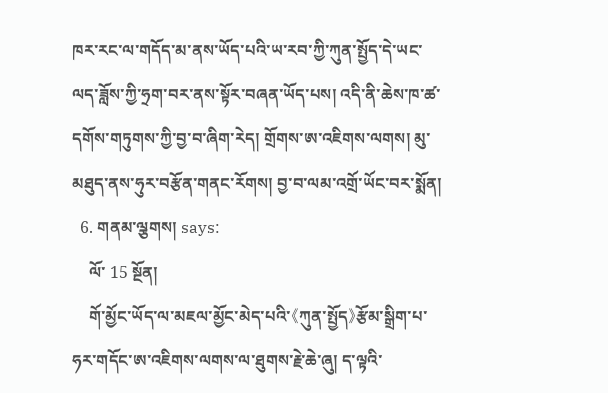ཁར་རང་ལ་གདོད་མ་ནས་ཡོད་པའི་ཡ་རབ་ཀྱི་ཀུན་སྤྱོད་དེ་ཡང་ལད་ཟློས་ཀྱི་ཧྲག་བར་ནས་སྟོར་བཞན་ཡོད་པས། འདི་ནི་ཆེས་ཁ་ཚ་དགོས་གཏུགས་ཀྱི་བྱ་བ་ཞིག་རེད། གྲོགས་ཨ་འཇིགས་ལགས། མུ་མཐུད་ནས་ཧུར་བརྩོན་གནང་རོགས། བྱ་བ་ལམ་འགྲོ་ཡོང་བར་སྨོན།
  6. གནམ་ལྕགས། says:
    ལོ་ 15 སྔོན།
    གོ་མྱོང་ཡོད་ལ་མཇལ་མྱོང་མེད་པའི་《ཀུན་སྤྱོད》རྩོམ་སྒྲིག་པ་ཧར་གདོང་ཨ་འཇིགས་ལགས་ལ་ཐུགས་རྗེ་ཆེ་ཞུ། ད་ལྟའི་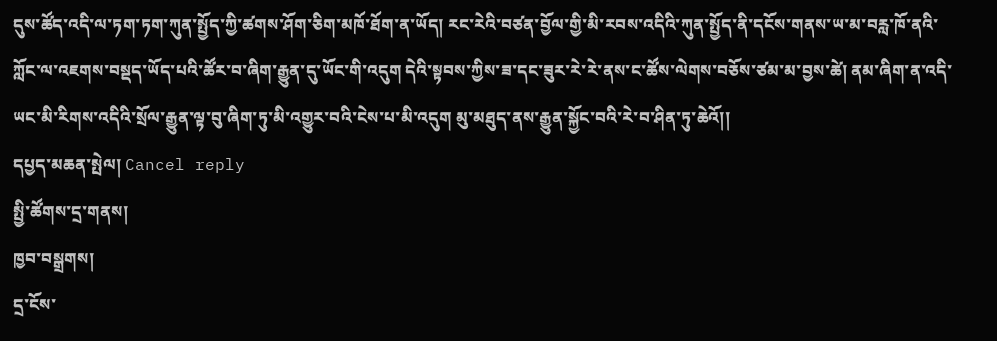དུས་ཚོད་འདི་ལ་ཏག་ཏག་ཀུན་སྤྱོད་ཀྱི་ཚགས་ཤོག་ཅིག་མཁོ་ཐོག་ན་ཡོད། རང་རེའི་བཙན་བྱོལ་གྱི་མི་རབས་འདིའི་ཀུན་སྤྱོད་ནི་དངོས་གནས་ཡ་མ་བརླ་ཁོ་ནའི་ཀློང་ལ་འཇགས་བསྡད་ཡོད་པའི་ཚོར་བ་ཞིག་རྒྱུན་དུ་ཡོང་གི་འདུག དེའི་སྟབས་ཀྱིས་ཟ་དང་ཟུར་རེ་རེ་ནས་ང་ཚོས་ལེགས་བཅོས་ཙམ་མ་བྱས་ཚེ། ནམ་ཞིག་ན་འདི་ཡང་མི་རིགས་འདིའི་སྲོལ་རྒྱུན་ལྟ་བུ་ཞིག་ཏུ་མི་འགྱུར་བའི་ངེས་པ་མི་འདུག མུ་མཐུད་ནས་རྒྱུན་སྐྱོང་བའི་རེ་བ་ཤིན་ཏུ་ཆེའོ།།
དཔྱད་མཆན་སྤེལ། Cancel reply
སྤྱི་ཚོགས་དྲ་གནས།
ཁྱབ་བསྒྲགས།
དྲ་ངོས་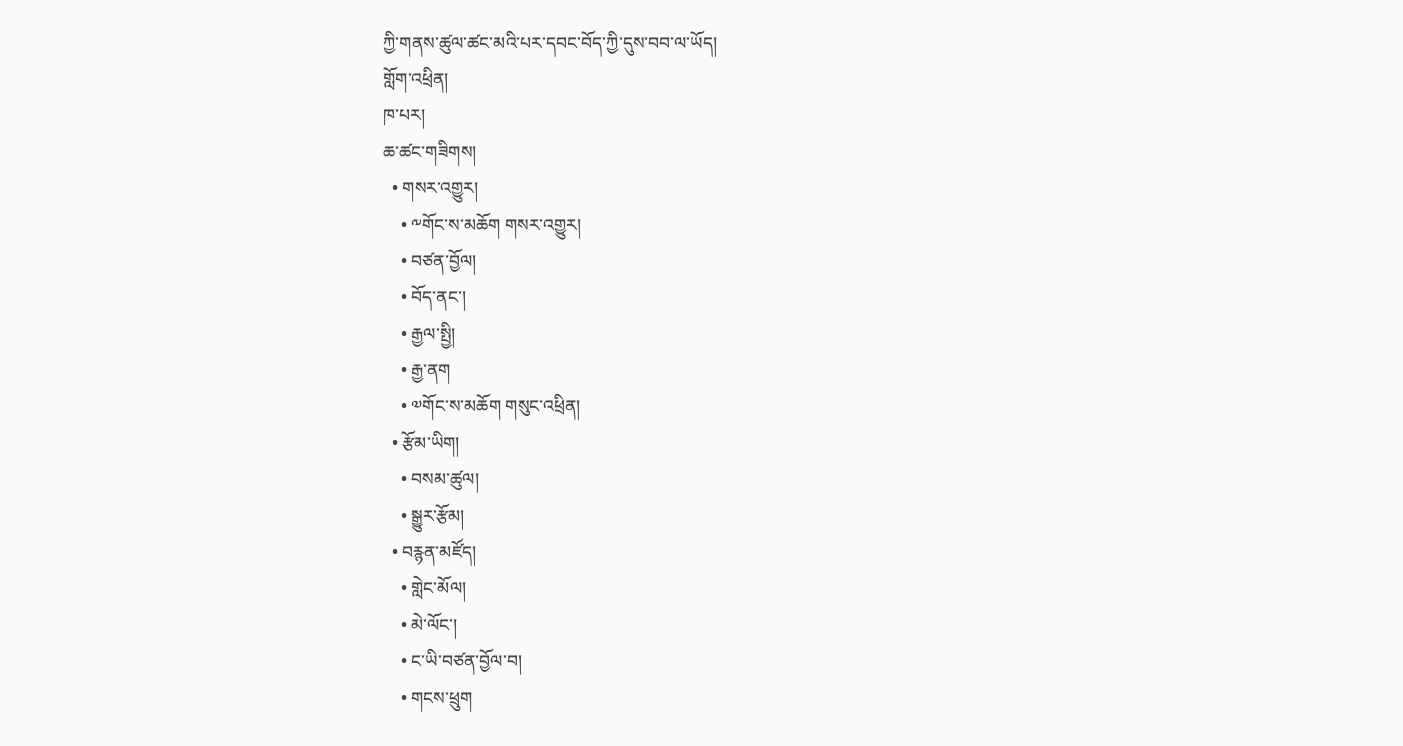ཀྱི་གནས་ཚུལ་ཚང་མའི་པར་དབང་བོད་ཀྱི་དུས་བབ་ལ་ཡོད།
གློག་འཕྲིན།
ཁ་པར།
ཆ་ཚང་གཟིགས།
  • གསར་འགྱུར།
    • ༸གོང་ས་མཆོག གསར་འགྱུར།
    • བཙན་བྱོལ།
    • བོད་ནང་།
    • རྒྱལ་སྤྱི།
    • རྒྱ་ནག
    • ༧གོང་ས་མཆོག གསུང་འཕྲིན།
  • རྩོམ་ཡིག།
    • བསམ་ཚུལ།
    • སྒྱུར་རྩོམ།
  • བརྙན་མཛོད།
    • གླེང་མོལ།
    • མེ་ལོང་།
    • ང་ཡི་བཙན་བྱོལ་བ།
    • གངས་ཕྲུག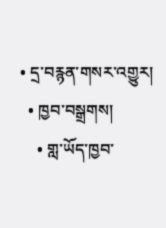• དྲ་བརྙན་གསར་འགྱུར།
  • ཁྱབ་བསྒྲགས།
    • གླ་ཡོད་ཁྱབ་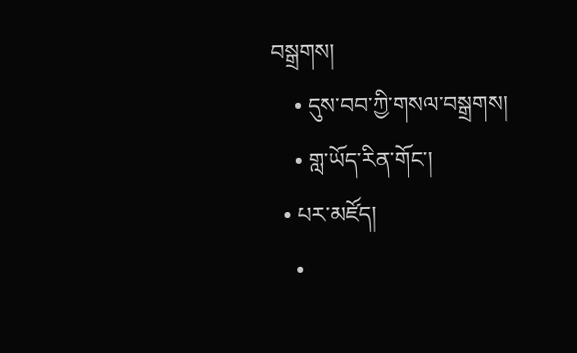བསྒྲགས།
    • དུས་བབ་ཀྱི་གསལ་བསྒྲགས།
    • གླ་ཡོད་རིན་གོང་།
  • པར་མཛོད།
    •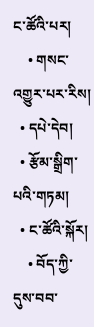ང་ཚོའི་པར།
    • གསང་འགྱུར་པར་རིས།
  • དཔེ་དེབ།
  • རྩོམ་སྒྲིག་པའི་གཏམ།
  • ང་ཚོའི་སྐོར།
    • བོད་ཀྱི་དུས་བབ་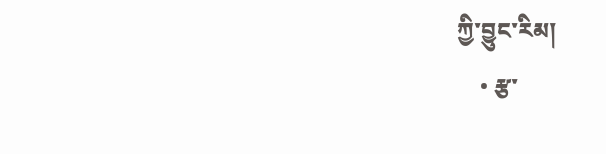ཀྱི་བྱུང་རིམ།
    • རྩ་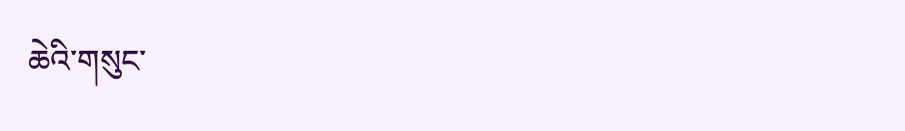ཆེའི་གསུང་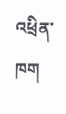འཕྲིན་ཁག